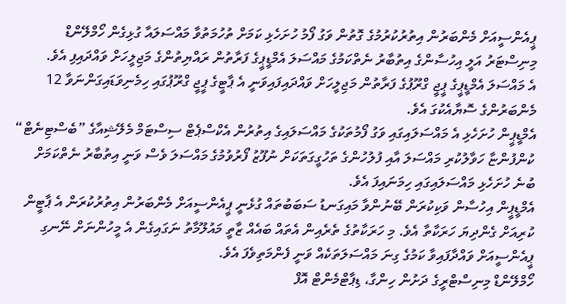ޕީއެންސީއަށް މެންބަރުން އިތުރުކުރުމުގެ ގޮތުން ވަގު ފޯމު ހުށަހެޅި ކަމަށް ތުހުމަތުވާ މައްސަލައާ ގުޅިގެން ހޯމްލޭންޑް މިނިސްޓަރު އަލީ އިހުސާންގެ އިތުބާރު ނެތްކަމުގެ މައްސަލަ އެމްޑީޕީގެ ފަރާތުން ރައްޔިތުންގެ މަޖިލީހަށް ވައްދައިފި އެވެ.
އެ މައްސަލަ އެމްޑީޕީގެ ޕީޖީ ގްރޫޕުގެ ފަރާތުން މަޖިލީހަށް ވައްދައިފައިވަނީ އެ ޕާޓީގެ ޕީޖީ ގްރޫޕުގައި ހިމެނިވަޑައިގަންނަވާ 12 މެންބަރުންގެ ސޮޔާއެކުގަ އެވެ.
އެމްޑީޕީން ހުށަހެޅި އެ މައްސަލައިގައި ވަގު ފޯމުތަކުގެ މައްސަލައިގެ އިތުރުން އެކްސްޕެޓް ސިސްޓަމް މެލޭޝިއާގެ ”ބެސްޓިނެޓް“ ކުންފުންޏާ ހަވާލުކުރި މައްސަލަ އާއި ފުލުހުންގެ ތަހުގީގަތަކަށް ނުފޫޒު ފޯރުވުމުގެ މައްސަލަ ވެސް ވަނީ އިތުބާރު ނެތްކަމަށް ބުނެ ހުށަހެޅި މައްސަލައިގައި ހިމަނައިފަ އެވެ.
އެމްޑީޕީން އިހުސާން ވަކިކުރަން ބޭނުންވާ މައިގަނޑު ސަބަބުތައް ގުޅެނީ ޕީއެންސީއަށް މެންބަރުން އިތުރުކުރަން އެ ޕާޓީން ކުރިއަށް ގެންދިޔަ ހަރަކާތާ އެވެ. މި ހަރަކާތުގެ ތެރެއިން އެތައް ބައެއް ޒާތީ މައުލޫމާތު ނަގައިގެން އެ މީހުންނަށް ނޭނގި ޕީއެންސީއަށް ވައްދާފައިވާ ކަމުގެ ގިނަ މައްސަލަތަކެއް ވަނީ ފެންމަތިވެފަ އެވެ.
ހޯމްލޭންޑް މިނިސްޓްރީގެ ދަށުން ހިންގާ، ޑިޕާޓްމެންޓް އޮފް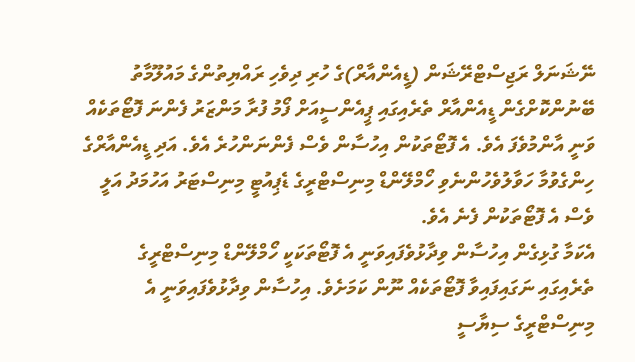ނޭޝަނަލް ރަޖިސްޓްރޭޝަން (ޑީއެންއާރް)ގެ ހުރި ދިވެހި ރައްޔިތުންގެ މައުލޫމާތު ބޭނުންކޮށްގެން ޑީއެންއާރް ތެރެއިގައި ޕީއެންސީއަށް ފޯމު ފުރާ މަންޒަރު ފެންނަ ފޮޓޯތަކެއް ވަނީ އާންމުވެފަ އެވެ. އެ ފޮޓޯތަކުން އިހުސާން ވެސް ފެންނަންހުރެ އެވެ. އަދި ޑީއެންއާރްގެ ހިންގެވުމާ ހަވާލުވެހުންނެވި ހޯމްލޭންޑް މިނިސްޓްރީގެ ޑެޕިއުޓީ މިނިސްޓަރު އަހުމަދު އަލީ ވެސް އެ ފޮޓޯތަކުން ފެނެ އެވެ.
އެކަމާ ގުޅިގެން އިހުސާން ވިދާޅުވެފައިވަނީ އެ ފޮޓޯތަކަކީ ހޯމްލޭންޑް މިނިސްޓްރީގެ ތެރެއިގައި ނަގައިފައިވާ ފޮޓޯތަކެއް ނޫން ކަމަށެވެ. އިހުސާން ވިދާޅުވެފައިވަނީ އެ މިނިސްޓްރީގެ ސިޔާސީ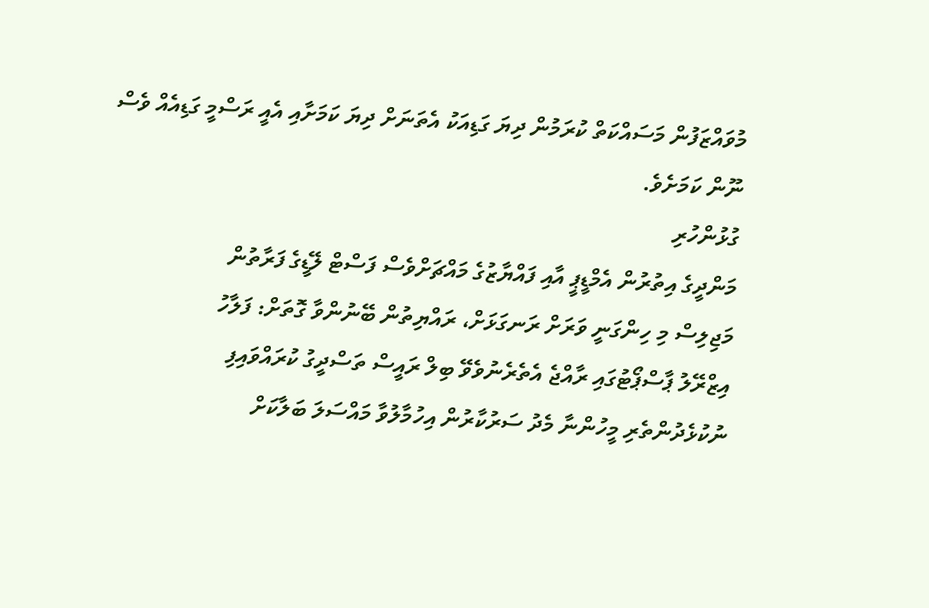މުވައްޒަފުން މަސައްކަތް ކުރަމުން ދިޔަ ގަޑިއަކު އެތަނަށް ދިޔަ ކަމަށާއި އެއީ ރަސްމީ ގަޑިއެއް ވެސް ނޫން ކަމަށެވެ.
ގުޅުންހުރި
މަންދީގެ އިތުރުން އެމްޑީޕީ އާއި ފައްޔާޒުގެ މައްޗަށްވެސް ފަސްޓް ލޭޑީގެ ފަރާތުން
މަޖިލިސް މި ހިންގަނީ ވަރަށް ރަނގަޅަށް، ރައްޔިތުން ބޭނުންވާ ގޮތަށް: ފަލާހު
އިޒްރޭލު ޕާސްޕޯޓުގައި ރާއްޖެ އެތެރެނުވެވޭ ބިލް ރައީސް ތަސްދީގު ކުރައްވައިފި
ނުކުޅެދުންތެރި މީހުންނާ މެދު ސަރުކާރުން އިހުމާލުވާ މައްސަލަ ބަލާކަށް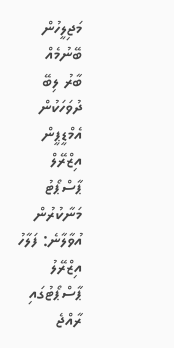މަޖިލީހުން ބޭނުމެއް
ބާރު ލިބޭ ދުވަހަކުން އެމްޑީޕީން އިޒްރޭލް ޕާސްޕޯޓު މަނާކުރުން އުވާލާނެ: ފަލާހު
އިޒްރޭލު ޕާސްޕޯޓުގައި ރާއްޖެ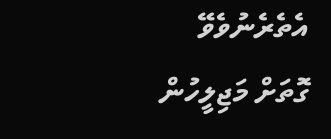އެތެރެނުވެވޭ ގޮތަށް މަޖިލީހުން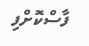ފާސްކޮށްފި